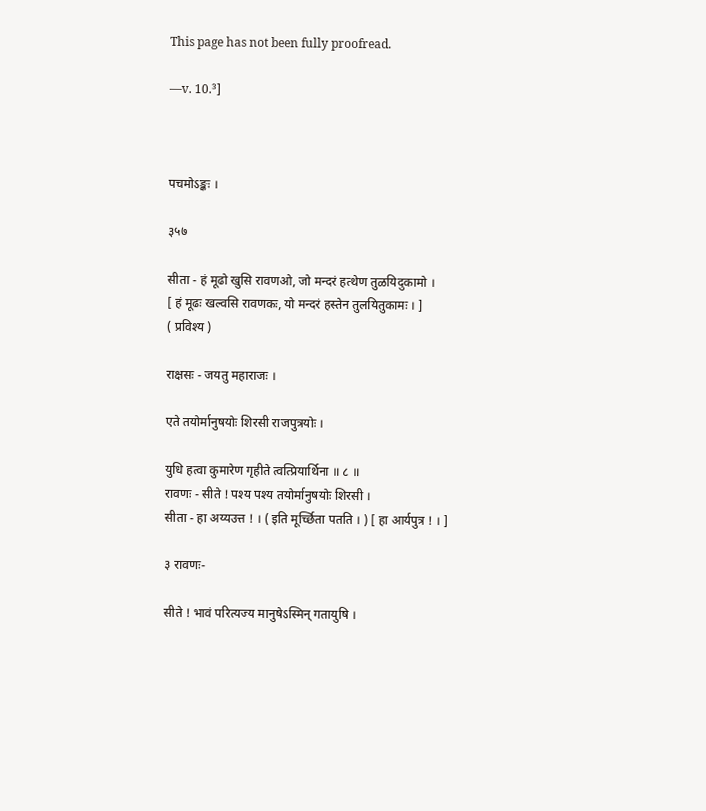This page has not been fully proofread.

―v. 10.³]



पचमोऽङ्कः ।

३५७

सीता - हं मूढो खुसि रावणओ, जो मन्दरं हत्थेण तुळयिदुकामो ।
[ हं मूढः खल्वसि रावणकः, यो मन्दरं हस्तेन तुलयितुकामः । ]
( प्रविश्य )

राक्षसः - जयतु महाराजः ।

एते तयोर्मानुषयोः शिरसी राजपुत्रयोः ।

युधि हत्वा कुमारेण गृहीते त्वत्प्रियार्थिना ॥ ८ ॥
रावणः - सीते ! पश्य पश्य तयोर्मानुषयोः शिरसी ।
सीता - हा अय्यउत्त ! । ( इति मूर्च्छिता पतति । ) [ हा आर्यपुत्र ! । ]

३ रावणः-

सीते ! भावं परित्यज्य मानुषेऽस्मिन् गतायुषि ।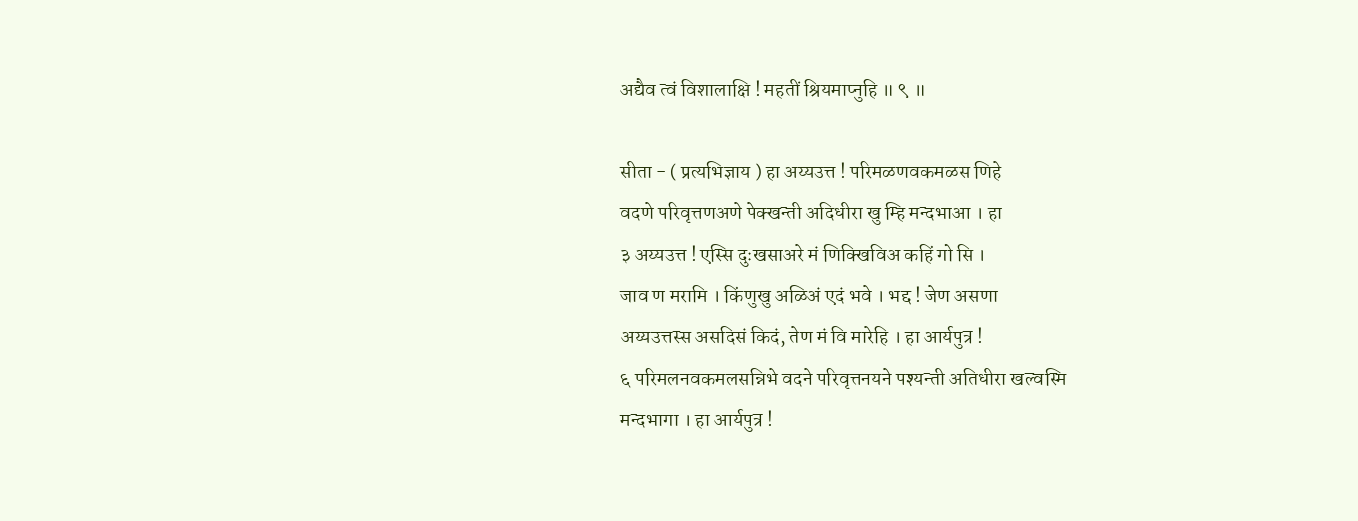अद्यैव त्वं विशालाक्षि ! महतीं श्रियमाप्नुहि ॥ ९ ॥

सीता - ( प्रत्यभिज्ञाय ) हा अय्यउत्त ! परिमळणवकमळस णिहे
वदणे परिवृत्तणअणे पेक्खन्ती अदिधीरा खु म्हि मन्दभाआ । हा
३ अय्यउत्त ! एस्सि दुःखसाअरे मं णिक्खिविअ कहिं गो सि ।
जाव ण मरामि । किंणुखु अळिअं एदं भवे । भद्द ! जेण असणा
अय्यउत्तस्स असदिसं किदं, तेण मं वि मारेहि । हा आर्यपुत्र !
६ परिमलनवकमलसन्निभे वदने परिवृत्तनयने पश्यन्ती अतिधीरा खल्वस्मि
मन्दभागा । हा आर्यपुत्र !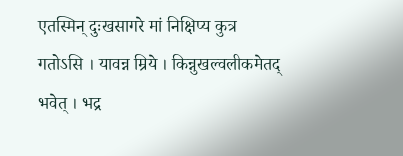एतस्मिन् दुःखसागरे मां निक्षिप्य कुत्र
गतोऽसि । यावन्न म्रिये । किन्नुखल्वलीकमेतद् भवेत् । भद्र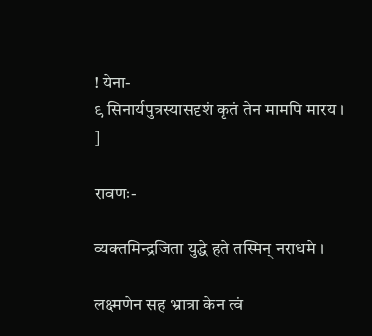! येना-
९ सिनार्यपुत्रस्यासदृशं कृतं तेन मामपि मारय । ]

रावणः-

व्यक्तमिन्द्रजिता युद्धे हते तस्मिन् नराधमे ।

लक्ष्मणेन सह भ्रात्रा केन त्वं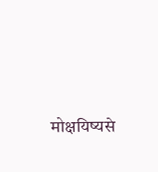मोक्षयिष्यसे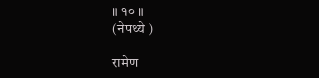॥ १० ॥
(नेपथ्ये )

रामेण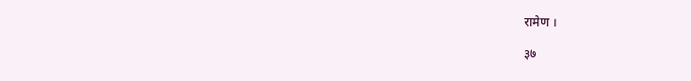रामेण ।

३७